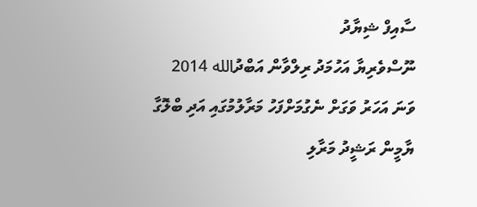ސާއިފް ޝިޔާދު
ނޫސްވެރިޔާ އަހުމަދު ރިލްވާން އަބްދުالله 2014 ވަނަ އަހަރު ވަގަށް ނެގުމަށްފަހު މަރާލުމުގައި އަދި ބްލޮގާ ޔާމީން ރަޝީދު މަރާލި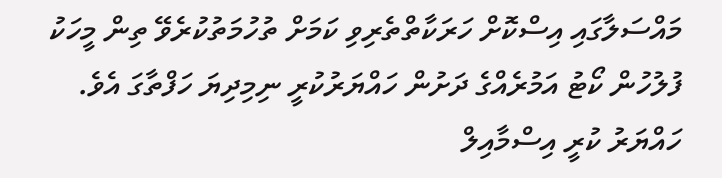މައްސަލާގައި އިސްކޮށް ހަރަކާތްތެރިވި ކަމަށް ތުހުމަތުކުރެވޭ ތިން މީހަކު ފުލުހުން ކޯޓު އަމުރެއްގެ ދަށުން ހައްޔަރުކުރީ ނިމިދިޔަ ހަފްތާގަ އެވެ.
ހައްޔަރު ކުރީ އިސްމާއިލް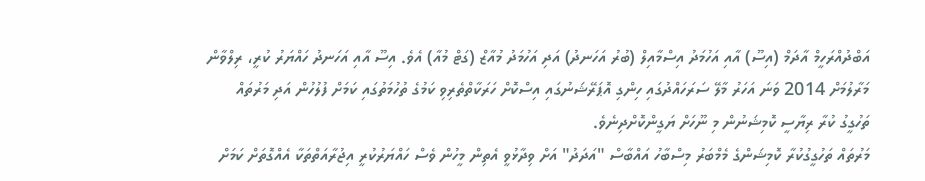އަބްދުއްރަހީމް އާދަމް (އިސޫ) އާއި އަހުމަދު އިސްމާއިލް (ބުރު އަހަނދު) އަދި އަހުމަދު މުއާޒް (ގަޓް މުއާ) އެވެ. އިސޫ އާއި އަހަނދު ހައްޔަރު ކުރީ، ރިލްވާން މަރާލުމަށް 2014 ވަނަ އަހަރު މާލޭ ސަރަހައްދުގައި ހިންގި އޮޕަރޭޝަނުގައި އިސްކޮށް ހަރަކާތްތެރިވި ކަމުގެ ތުހުމަތުގައި ކަމަށް ފުލުހުން އަދި މަރުތައް ތަހުގީގު ކުރާ ރިޔާސީ ކޮމިޝަނުން މި ނޫހަށް ޔަގީންކޮށްދިނެވެ.
މަރުތައް ތަހުގީގުކުރާ ކޮމިޝަންގެ މެމްބަރު މިސްބާހު އައްބާސް "އަދަދު" އަށް ވިދާޅުވީ އެތިން މީހުން ވެސް ހައްޔަރުކުރީ އިޖުރާއަތްތަކާ އެއްގޮތަށް ކަމަށް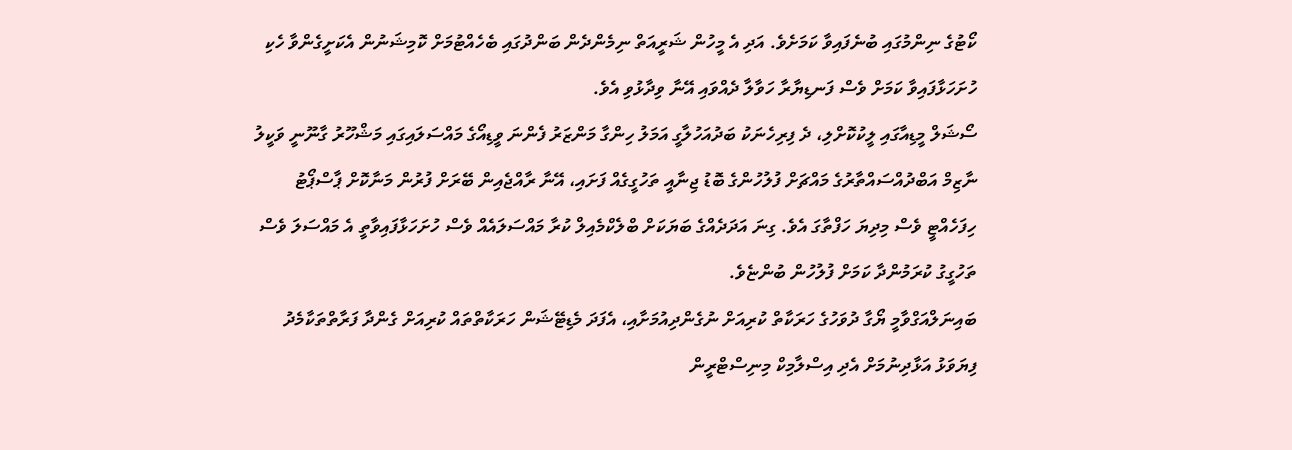ކޯޓުގެ ނިންމުގައި ބުނެފައިވާ ކަމަށެވެ. އަދި އެ މީހުން ޝަރީއަތް ނިމެންދެން ބަންދުގައި ބެހެއްޓުމަށް ކޮމިޝަނުން އެކަށީގެންވާ ހެކި ހުށަހަޅާފައިވާ ކަމަށް ވެސް ފަނޑިޔާރާ ހަވާލާ ދެއްވައި އޭނާ ވިދާޅުވި އެވެ.
ސޯޝަލް މީޑިއާގައި ލީކުކޮށްލި، ދެ ފިރިހެނަކު ބަދުއަހުލާގީ އަމަލު ހިންގާ މަންޒަރު ފެންނަ ވީޑިއޯގެ މައްސަލައިގައި މަޝްހޫރު ގާނޫނީ ވަކީލު ނާޒިމް އަބްދުއްސައްތާރުގެ މައްޗަށް ފުލުހުންގެ ބޮޑު ޖިނާއީ ތަހުގީގެއް ފަށައި، އޭނާ ރާއްޖެއިން ބޭރަށް ފުރުން މަނާކޮށް ޕާސްޕޯޓު ހިފަހެއްޓީ ވެސް މިދިޔަ ހަފްތާގަ އެވެ. ގިނަ އަދަދެއްގެ ބަޔަކަށް ބްލެކްމެއިލް ކުރާ މައްސަލައެއް ވެސް ހުށަހަޅާފައިވާތީ އެ މައްސަލަ ވެސް ތަހުގީގު ކުރަމުންދާ ކަމަށް ފުލުހުން ބުންޏެވެ.
ބައިނަލްއަގްވާމީ ޔޯގާ ދުވަހުގެ ހަރަކާތް ކުރިއަށް ނުގެންދިއުމަށާއި، އެފަދަ މެޑިޓޭޝަން ހަރަކާތްތައް ކުރިއަށް ގެންދާ ފަރާތްތަކާމެދު ފިޔަވަޅު އަޅާދިނުމަށް އެދި އިސްލާމިކް މިނިސްޓްރީން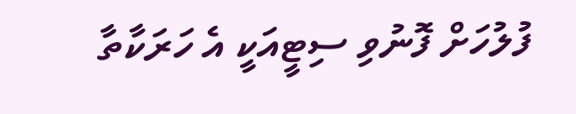ފުލުހަށް ފޮނުވި ސިޓީއަކީ އެ ހަރަކާތާ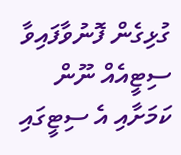ގުޅިގެން ފޮނުވާފައިވާ ސިޓީއެއް ނޫން ކަމަށާއި އެ ސިޓީގައި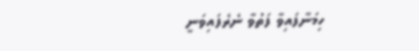ހިމަނާފައިވާ ފަތުވާ ނެރެފައިވަނީ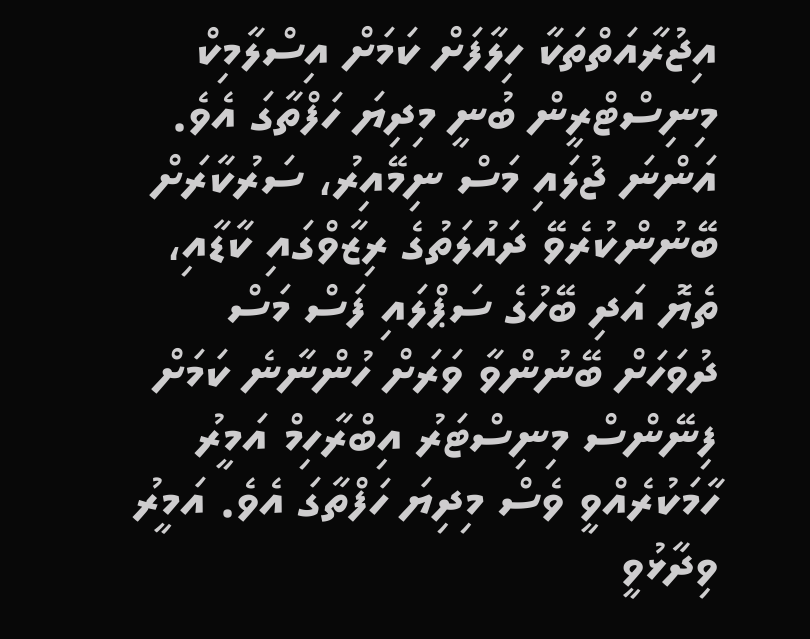އިޖުރާއަތްތަކާ ހިލާފަށް ކަމަށް އިސްލާމިކް މިނިސްޓްރީން ބުނީ މިދިޔަ ހަފްތާގަ އެވެ.
އަންނަ ޖުލައި މަސް ނިމޭއިރު، ސަރުކާރަށް ބޭނުންކުރެވޭ ދައުލަތުގެ ރިޒާވްގައި ކާޑާއި، ތެޔޮ އަދި ބޭހުގެ ސަޕްލައި ފަސް މަސް ދުވަހަށް ބޭނުންވާ ވަރަށް ހުންނާނެ ކަމަށް ފިނޭންސް މިނިސްޓަރު އިބްރާހިމް އަމީރު ހާމަކުރެއްވީ ވެސް މިދިޔަ ހަފްތާގަ އެވެ. އަމީރު ވިދާޅުވީ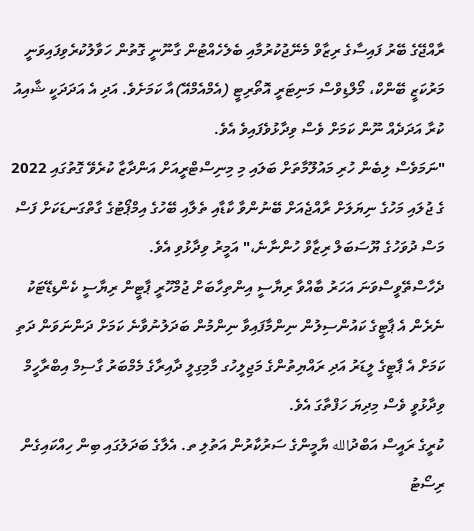ރާއްޖޭގެ ބޭރު ފައިސާގެ ރިޒާވް މެނޭޖުކުރުމާއި ބެލެހެއްޓުން ގާނޫނީ ގޮތުން ހަވާލުކުރެވިފައިވަނީ މަރުކަޒީ ބޭންކް، މޯލްޑިވްސް މަނިޓަރީ އޮތޯރިޓީ (އެމްއެމްއޭ)އާ ކަމަށެވެ. އަދި އެ އަދަދަކީ ޝާއިއު ކުރާ އަދަދެއް ނޫން ކަމަށް ވެސް ވިދާޅުވެފައިވެ އެވެ.
"ނަމަވެސް ލިބެން ހުރި މައުލޫމާތަށް ބަލައި މި މިނިސްޓްރީއަށް އަންދާޒާ ކުރެވޭ ގޮތުގައި 2022 ގެ ޖުލައި މަހުގެ ނިޔަލަށް ރާއްޖެއަށް ބޭނުންވާ ކާޑާއި ތެލާއި ބޭހުގެ އިމްޕޯޓުގެ ގާތްގަނޑަކަށް ފަސް މަސް ދުވަހުގެ ޔޫސަބަލް ރިޒާވް ހުންނާނެ،" އަމީރު ވިދާޅުވި އެވެ.
ދެހާސްތޭވީސްވަނަ އަހަރު ބާއްވާ ރިޔާސީ އިންތިހާބަށް ޖުމްހޫރީ ޕާޓީން ރިޔާސީ ކެންޑިޑޭޓަކު ނެރެން އެ ޕާޓީގެ ކައުންސިލުން ނިންމާފައިވާ ނިންމުން ބަދަލުނުވާނެ ކަމަށް ދަންނަވަން ދަތި ކަމަށް އެ ޕާޓީގެ ލީޑަރު އަދި ރައްޔިތުންގެ މަޖިލީހުގ މާމިގިލީ ދާއިރާގެ މެމްބަރު ގާސިމް އިބްރާހީމް ވިދާޅުވީ ވެސް މިދިޔަ ހަފްތާގަ އެވެ.
ކުރީގެ ރައީސް އަބްދުالله ޔާމީންގެ ސަރުކާރުން އަތުލި ތ. އެލާގެ ބަދަލުގައި ބިން ހިއްކައިގެން ރިސޯޓު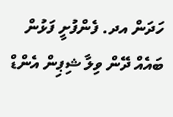ހަދަން އދ. ފެންފުށީ ފަޅުން ބައެއް ދޭން ވިލާ ޝިޕިން އެންޑް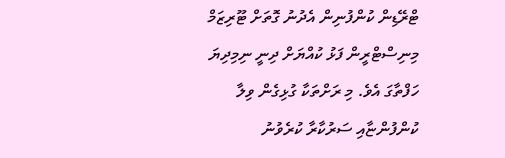ޓްރޭޑިން ކުންފުނިން އެދުނު ގޮތަށް ޓޫރިޒަމް މިނިސްޓްރީން ފަޅު ކުއްޔަށް ދިނީ ނިމިދިޔަ ހަފްތާގަ އެވެ. މި ރަށްތަކާ ގުޅިގެން ވިލާ ކުންފުންޏާއި ސަރުކާރާ ކުރެވުނު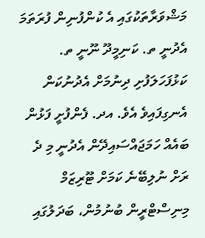މަޝްވަރާތަކުގައި އެ ކުންފުނިން ފުރަތަމަ އެދުނީ ތ. ކަނިމީދޫ ނޫނީ ތ. ކަޅުފަހަލަފުށި ދިނުމަށް އެދުނުކަން އެނގިފައިވެ އެވެ. އދ. ފެންފުށީ ފަޅުން ބައެއް ހަމަޖައްސައިދޭން އެދުނީ މި ދެ ރަށް ނުލިބޭނެ ކަމަށް ޓޫރިޒަމް މިނިސްޓްރީން ބުނުމުން، ބަދަލުގައި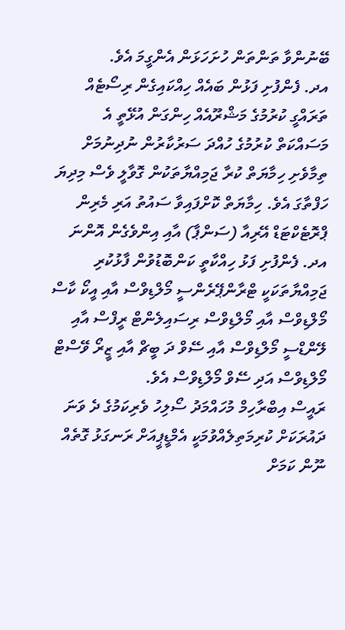ބޭނުންވާ ތަންތަން ހުށަހަޅަން އެންގީމަ އެވެ.
އދ. ފެންފުށި ފަޅުން ބައެއް ހިއްކައިގެން ރިސޯޓެއް ތަރައްގީ ކުރުމުގެ މަޝްރޫއެއް ހިންގަން އުޅޭތީ އެ މަސައްކަތް ކުރުމުގެ ހުއްދަ ސަރުކާރުން ނުދިނުމަށް ތިމާވެށި ހިމާޔަތް ކުރާ ޖަމިއްޔާތަކުން ގޮވާލީ ވެސް މިދިޔަ ހަފްތާގަ އެވެ. ހިމާޔަތް ކޮށްފައިވާ ސައުތު އަރި މެރިން ޕްރޮޓެކްޓަޑް އޭރިއާ (ސަންޕާ) އާއި އިންވެގެން އޮންނަ އދ. ފެންފުށި ފަޅު ހިއްކާތީ ކަންބޮޑުވުން ފާޅުކުރި ޖަމިއްޔާތަކަކީ ޓްރާންޕޭރެންސީ މޯލްޑިވްސް އާއި އީކޯ ކާސް މޯލްޑިވްސް އާއި މޯލްޑިވްސް ރިސައިލެންޓް ރީފްސް އާއި ލޭންޑްސީ މޯލްޑިވްސް އާއި ސޭވް ދަ ބީޗް އާއި ޒީރޯ ވޭސްޓް މޯލްޑިވްސް އަދި ސޭވް މޯލްޑިވްސް އެވެ.
ރައީސް އިބްރާހިމް މުހައްމަދު ސޯލިހު ވެރިކަމުގެ ދެ ވަނަ ދައުރަކަށް ކުރިމަތިލެއްވުމަކީ އެމްޑީޕީއަށް ރަނގަޅު ގޮތެއް ނޫން ކަމަށް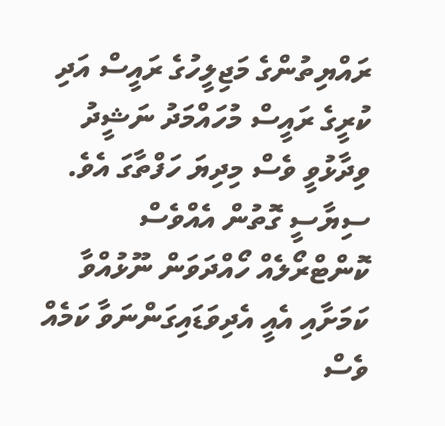ރައްޔިތުންގެ މަޖިލީހުގެ ރައީސް އަދި ކުރީގެ ރައީސް މުހައްމަދު ނަޝީދު ވިދާޅުވީ ވެސް މިދިޔަ ހަފްތާގަ އެވެ. ސިޔާސީ ގޮތުން އެއްވެސް ކޮންޓްރޯލެއް ހޯއްދަވަން ނޫޅުއްވާ ކަމަށާއި އެއީ އެދިވަޑައިގަންނަވާ ކަމެއް ވެސް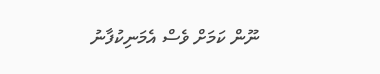ނޫން ކަމަށް ވެސް އެމަނިކުފާނު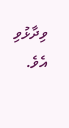ވިދާޅުވި އެވެ.